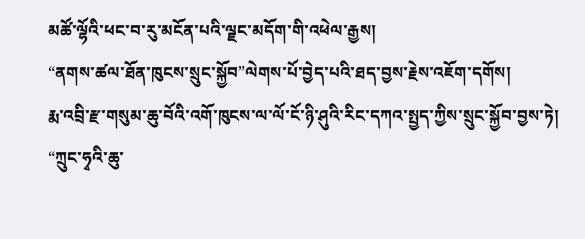མཚོ་ལྷོའི་ཕང་བ་རུ་མངོན་པའི་ལྗང་མདོག་གི་འཕེལ་རྒྱས།
“ནགས་ཚལ་ཐོན་ཁུངས་སྲུང་སྐྱོབ”ལེགས་པོ་བྱེད་པའི་ཐད་བྱས་རྗེས་འཇོག་དགོས།
རྨ་འབྲི་རྫ་གསུམ་ཆུ་བོའི་འགོ་ཁུངས་ལ་ལོ་ངོ་ཉི་ཤུའི་རིང་དཀའ་སྤྱད་ཀྱིས་སྲུང་སྐྱོབ་བྱས་ཏེ། “ཀྲུང་ཧྭའི་ཆུ་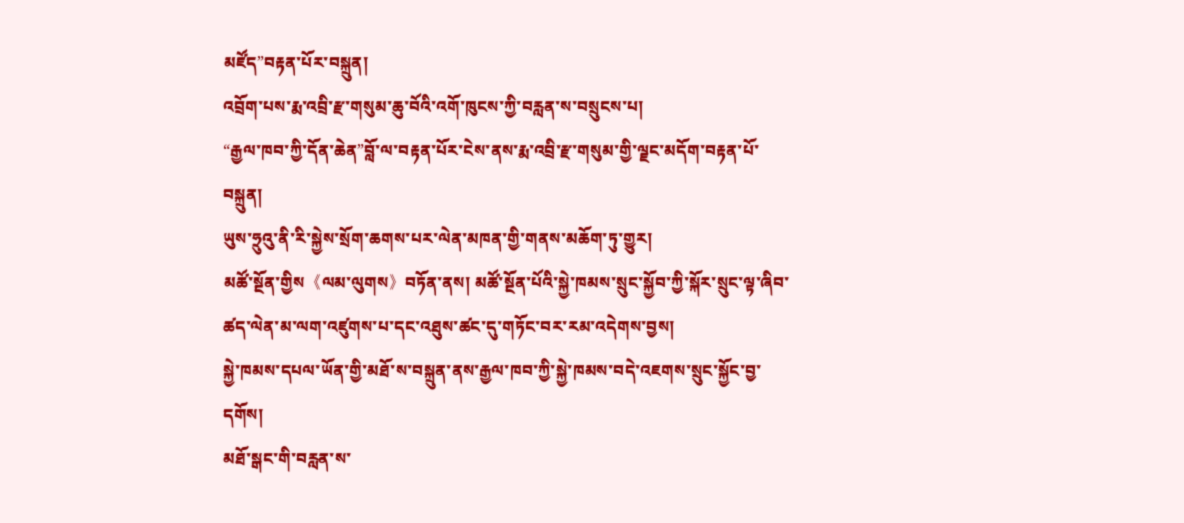མཛོད”བརྟན་པོར་བསྐྲུན།
འབྲོག་པས་རྨ་འབྲི་རྫ་གསུམ་ཆུ་བོའི་འགོ་ཁུངས་ཀྱི་བརླན་ས་བསྲུངས་པ།
“རྒྱལ་ཁབ་ཀྱི་དོན་ཆེན”བློ་ལ་བརྟན་པོར་ངེས་ནས་རྨ་འབྲི་རྫ་གསུམ་གྱི་ལྗང་མདོག་བརྟན་པོ་བསྐྲུན།
ཡུས་ཧྲུའུ་ནི་རི་སྐྱེས་སྲོག་ཆགས་པར་ལེན་མཁན་གྱི་གནས་མཆོག་ཏུ་གྱུར།
མཚོ་སྔོན་གྱིས《ལམ་ལུགས》བཏོན་ནས། མཚོ་སྔོན་པོའི་སྐྱེ་ཁམས་སྲུང་སྐྱོབ་ཀྱི་སྐོར་སྲུང་ལྟ་ཞིབ་ཚད་ལེན་མ་ལག་འཛུགས་པ་དང་འཐུས་ཚང་དུ་གཏོང་བར་རམ་འདེགས་བྱས།
སྐྱེ་ཁམས་དཔལ་ཡོན་གྱི་མཐོ་ས་བསྐྲུན་ནས་རྒྱལ་ཁབ་ཀྱི་སྐྱེ་ཁམས་བདེ་འཇགས་སྲུང་སྐྱོང་བྱ་དགོས།
མཐོ་སྒང་གི་བརླན་ས་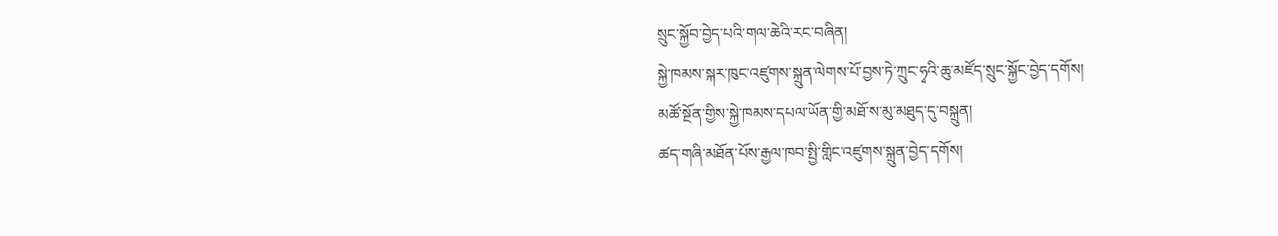སྲུང་སྐྱོབ་བྱེད་པའི་གལ་ཆེའི་རང་བཞིན།
སྐྱེ་ཁམས་སྐར་ཁུང་འཛུགས་སྐྲུན་ལེགས་པོ་བྱས་ཏེ་ཀྲུང་ཧྭའི་ཆུ་མཛོད་སྲུང་སྐྱོང་བྱེད་དགོས།
མཚོ་སྔོན་གྱིས་སྐྱེ་ཁམས་དཔལ་ཡོན་གྱི་མཐོ་ས་མུ་མཐུད་དུ་བསྐྲུན།
ཚད་གཞི་མཐོན་པོས་རྒྱལ་ཁབ་སྤྱི་གླིང་འཛུགས་སྐྲུན་བྱེད་དགོས།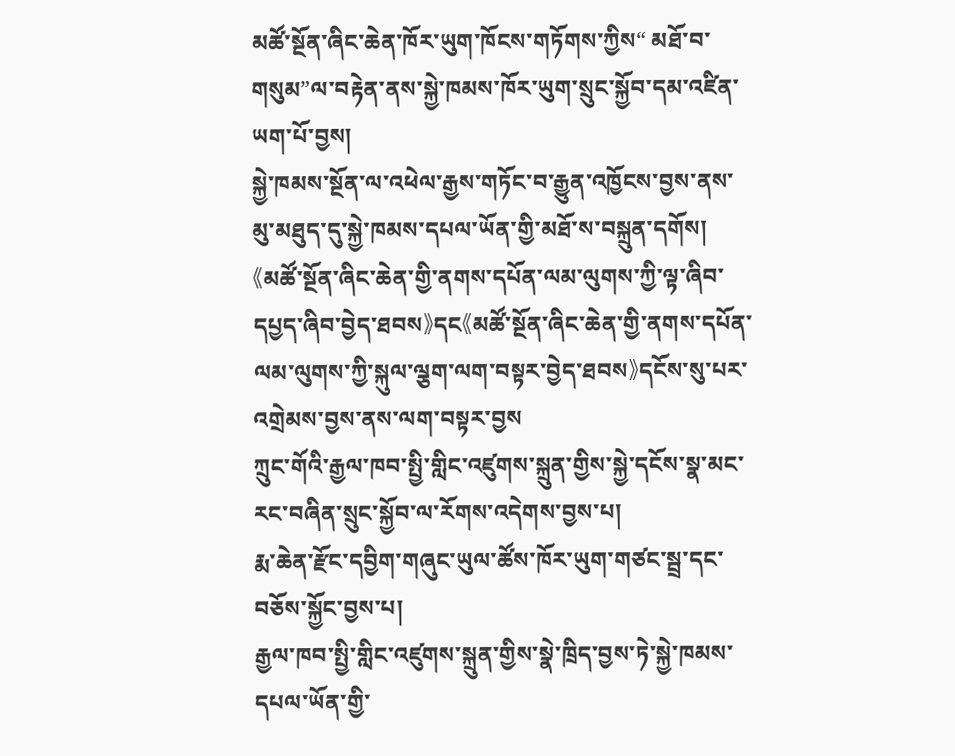མཚོ་སྔོན་ཞིང་ཆེན་ཁོར་ཡུག་ཁོངས་གཏོགས་ཀྱིས“ མཐོ་བ་གསུམ”ལ་བརྟེན་ནས་སྐྱེ་ཁམས་ཁོར་ཡུག་སྲུང་སྐྱོབ་དམ་འཛིན་ཡག་པོ་བྱས།
སྐྱེ་ཁམས་སྔོན་ལ་འཕེལ་རྒྱས་གཏོང་བ་རྒྱུན་འཁྱོངས་བྱས་ནས་མུ་མཐུད་དུ་སྐྱེ་ཁམས་དཔལ་ཡོན་གྱི་མཐོ་ས་བསྐྲུན་དགོས།
《མཚོ་སྔོན་ཞིང་ཆེན་གྱི་ནགས་དཔོན་ལམ་ལུགས་ཀྱི་ལྟ་ཞིབ་དཔྱད་ཞིབ་བྱེད་ཐབས》དང《མཚོ་སྔོན་ཞིང་ཆེན་གྱི་ནགས་དཔོན་ལམ་ལུགས་ཀྱི་སྐུལ་ལྕག་ལག་བསྟར་བྱེད་ཐབས》དངོས་སུ་པར་འགྲེམས་བྱས་ནས་ལག་བསྟར་བྱས
ཀྲུང་གོའི་རྒྱལ་ཁབ་སྤྱི་གླིང་འཛུགས་སྐྲུན་གྱིས་སྐྱེ་དངོས་སྣ་མང་རང་བཞིན་སྲུང་སྐྱོབ་ལ་རོགས་འདེགས་བྱས་པ།
རྨ་ཆེན་རྫོང་དབྱིག་གཞུང་ཡུལ་ཚོས་ཁོར་ཡུག་གཙང་སྦྲ་དང་བཅོས་སྐྱོང་བྱས་པ།
རྒྱལ་ཁབ་སྤྱི་གླིང་འཛུགས་སྐྲུན་གྱིས་སྣེ་ཁྲིད་བྱས་ཏེ་སྐྱེ་ཁམས་དཔལ་ཡོན་གྱི་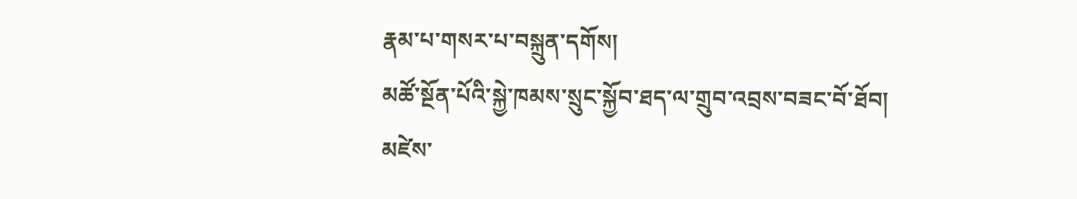རྣམ་པ་གསར་པ་བསྐྲུན་དགོས།
མཚོ་སྔོན་པོའི་སྐྱེ་ཁམས་སྲུང་སྐྱོབ་ཐད་ལ་གྲུབ་འབྲས་བཟང་བོ་ཐོབ།
མཛེས་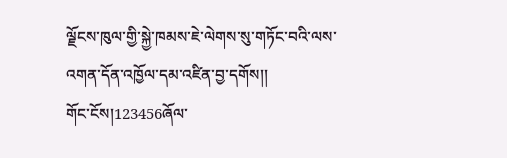ལྗོངས་ཁུལ་གྱི་སྐྱེ་ཁམས་ཇེ་ལེགས་སུ་གཏོང་བའི་ལས་འགན་དོན་འཁྱོལ་དམ་འཛིན་བྱ་དགོས།།
གོང་ངོས།123456ཞོལ་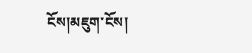ངོས།མཇུག་ངོས།